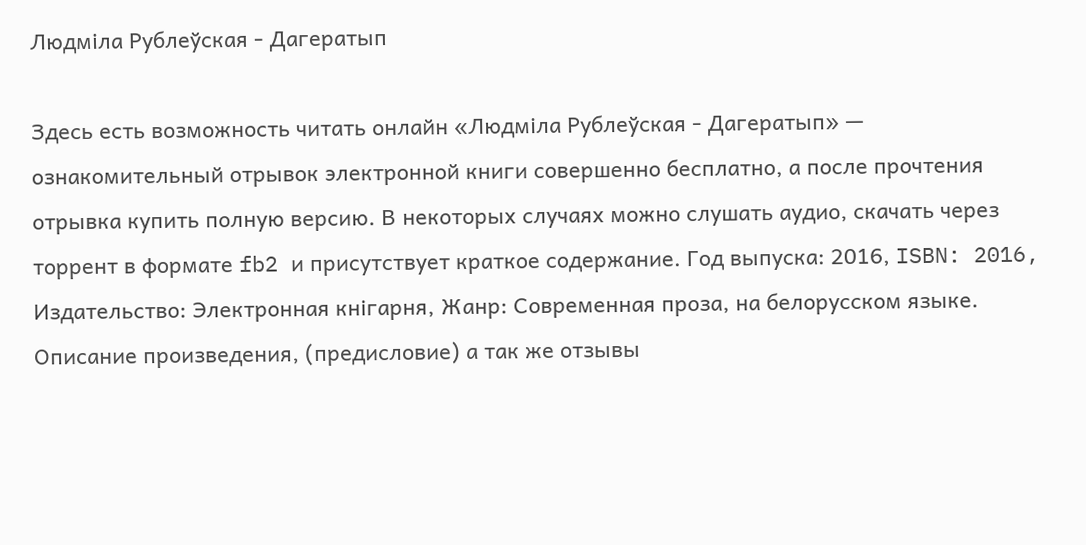Людміла Рублеўская - Дагератып

Здесь есть возможность читать онлайн «Людміла Рублеўская - Дагератып» — ознакомительный отрывок электронной книги совершенно бесплатно, а после прочтения отрывка купить полную версию. В некоторых случаях можно слушать аудио, скачать через торрент в формате fb2 и присутствует краткое содержание. Год выпуска: 2016, ISBN: 2016, Издательство: Электронная кнігарня, Жанр: Современная проза, на белорусском языке. Описание произведения, (предисловие) а так же отзывы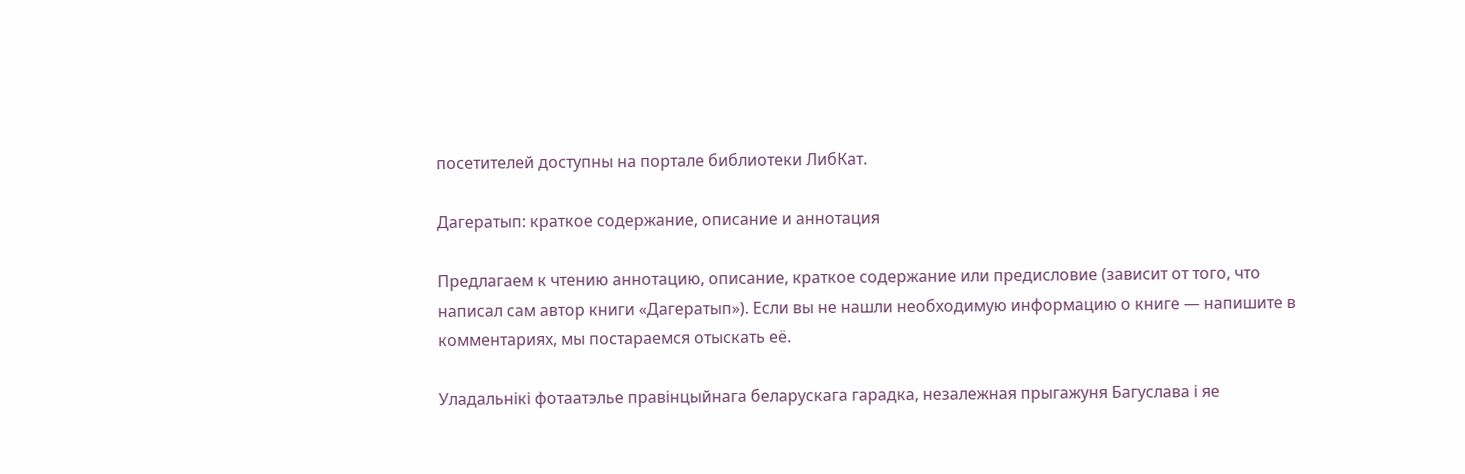посетителей доступны на портале библиотеки ЛибКат.

Дагератып: краткое содержание, описание и аннотация

Предлагаем к чтению аннотацию, описание, краткое содержание или предисловие (зависит от того, что написал сам автор книги «Дагератып»). Если вы не нашли необходимую информацию о книге — напишите в комментариях, мы постараемся отыскать её.

Уладальнікі фотаатэлье правінцыйнага беларускага гарадка, незалежная прыгажуня Багуслава і яе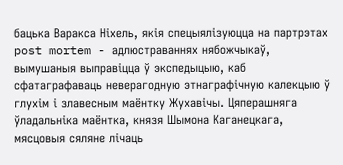бацька Варакса Ніхель, якія спецыялізуюцца на партрэтах post mortem - адлюстраваннях нябожчыкаў, вымушаныя выправіцца ў экспедыцыю, каб сфатаграфаваць неверагодную этнаграфічную калекцыю ў глухім і злавесным маёнтку Жухавічы. Цяперашняга ўладальніка маёнтка, князя Шымона Каганецкага, мясцовыя сяляне лічаць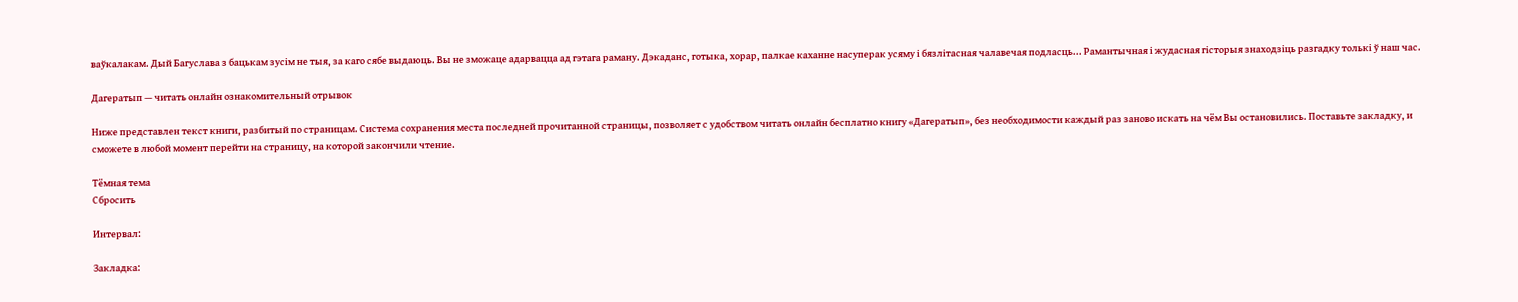ваўкалакам. Дый Багуслава з бацькам зусім не тыя, за каго сябе выдаюць. Вы не зможаце адарвацца ад гэтага раману. Дэкаданс, готыка, хорар, палкае каханне насуперак усяму і бязлітасная чалавечая подласць... Рамантычная і жудасная гісторыя знаходзіць разгадку толькі ў наш час.

Дагератып — читать онлайн ознакомительный отрывок

Ниже представлен текст книги, разбитый по страницам. Система сохранения места последней прочитанной страницы, позволяет с удобством читать онлайн бесплатно книгу «Дагератып», без необходимости каждый раз заново искать на чём Вы остановились. Поставьте закладку, и сможете в любой момент перейти на страницу, на которой закончили чтение.

Тёмная тема
Сбросить

Интервал:

Закладка: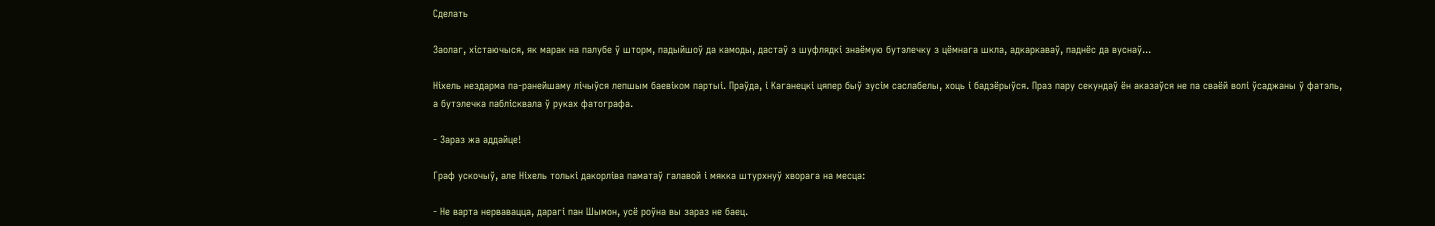Сделать

Заолаг, хістаючыся, як марак на палубе ў шторм, падыйшоў да камоды, дастаў з шуфлядкі знаёмую бутэлечку з цёмнага шкла, адкаркаваў, паднёс да вуснаў...

Ніхель нездарма па-ранейшаму лічыўся лепшым баевіком партыі. Праўда, і Каганецкі цяпер быў зусім саслабелы, хоць і бадзёрыўся. Праз пару секундаў ён аказаўся не па сваёй волі ўсаджаны ў фатэль, а бутэлечка паблісквала ў руках фатографа.

- Зараз жа аддайце!

Граф ускочыў, але Ніхель толькі дакорліва паматаў галавой і мякка штурхнуў хворага на месца:

- Не варта нервавацца, дарагі пан Шымон, усё роўна вы зараз не баец.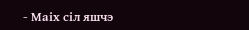- Маіх сіл яшчэ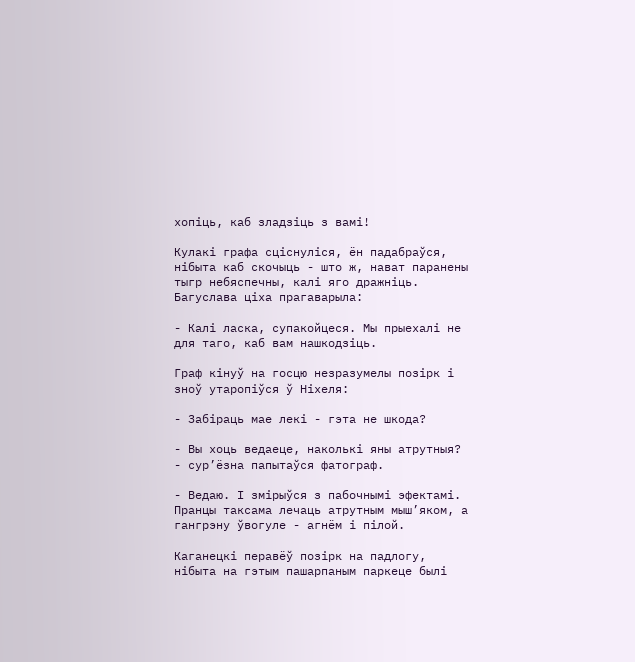хопіць, каб зладзіць з вамі!

Кулакі графа сціснуліся, ён падабраўся, нібыта каб скочыць - што ж, нават паранены тыгр небяспечны, калі яго дражніць. Багуслава ціха прагаварыла:

- Калі ласка, супакойцеся. Мы прыехалі не для таго, каб вам нашкодзіць.

Граф кінуў на госцю незразумелы позірк і зноў утаропіўся ў Ніхеля:

- Забіраць мае лекі - гэта не шкода?

- Вы хоць ведаеце, наколькі яны атрутныя? - сур’ёзна папытаўся фатограф.

- Ведаю. І змірыўся з пабочнымі эфектамі. Пранцы таксама лечаць атрутным мыш’яком, а гангрэну ўвогуле - агнём і пілой.

Каганецкі перавёў позірк на падлогу, нібыта на гэтым пашарпаным паркеце былі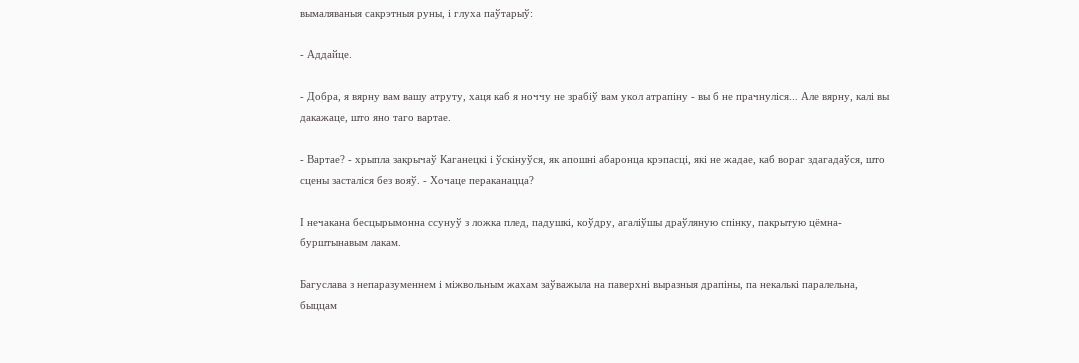вымаляваныя сакрэтныя руны, і глуха паўтарыў:

- Аддайце.

- Добра, я вярну вам вашу атруту, хаця каб я ноччу не зрабіў вам укол атрапіну - вы б не прачнуліся... Але вярну, калі вы дакажаце, што яно таго вартае.

- Вартае? - хрыпла закрычаў Каганецкі і ўскінуўся, як апошні абаронца крэпасці, які не жадае, каб вораг здагадаўся, што сцены засталіся без вояў. - Хочаце пераканацца?

І нечакана бесцырымонна ссунуў з ложка плед, падушкі, коўдру, агаліўшы драўляную спінку, пакрытую цёмна-бурштынавым лакам.

Багуслава з непаразуменнем і міжвольным жахам заўважыла на паверхні выразныя драпіны, па некалькі паралельна, быццам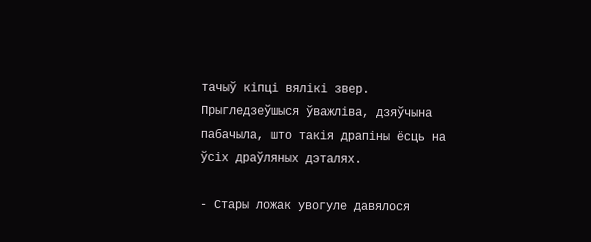тачыў кіпці вялікі звер. Прыгледзеўшыся ўважліва, дзяўчына пабачыла, што такія драпіны ёсць на ўсіх драўляных дэталях.

- Стары ложак увогуле давялося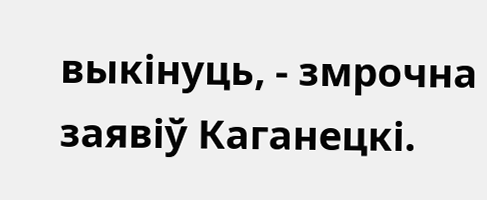выкінуць, - змрочна заявіў Каганецкі.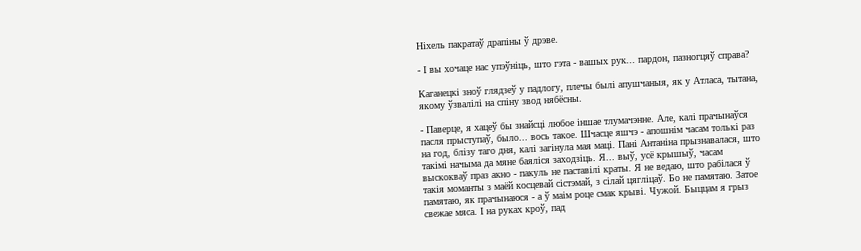Ніхель пакратаў драпіны ў дрэве.

- І вы хочаце нас упэўніць, што гэта - вашых рук... пардон, пазногцяў справа?

Каганецкі зноў глядзеў у падлогу, плечы былі апушчаныя, як у Атласа, тытана, якому ўзвалілі на спіну звод нябёсны.

- Паверце, я хацеў бы знайсці любое іншае тлумачэнне. Але, калі прачынаўся пасля прыступаў, было... вось такое. Шчасце яшчэ - апошнім часам толькі раз на год, блізу таго дня, калі загінула мая маці. Пані Антаніна прызнавалася, што такімі начыма да мяне баяліся заходзіць. Я... выў, усё крышыў, часам выскокваў праз акно - пакуль не паставілі краты. Я не ведаю, што рабілася ў такія моманты з маёй косцевай сістэмай, з сілай цягліцаў. Бо не памятаю. Затое памятаю, як прачынаюся - а ў маім роце смак крыві. Чужой. Быццам я грыз свежае мяса. І на руках кроў, пад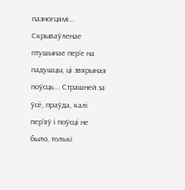пазногцямі... Скрываўленае птушынае пер’е на падушцы, ці звярыная поўсць... Страшней за ўсё, праўда, калі пер’яў і поўсці не было, толькі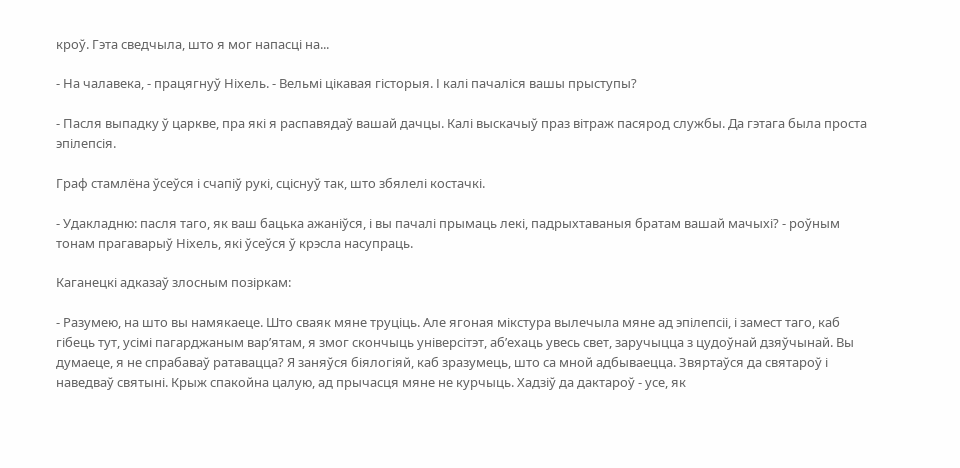кроў. Гэта сведчыла, што я мог напасці на...

- На чалавека, - працягнуў Ніхель. - Вельмі цікавая гісторыя. І калі пачаліся вашы прыступы?

- Пасля выпадку ў царкве, пра які я распавядаў вашай дачцы. Калі выскачыў праз вітраж пасярод службы. Да гэтага была проста эпілепсія.

Граф стамлёна ўсеўся і счапіў рукі, сціснуў так, што збялелі костачкі.

- Удакладню: пасля таго, як ваш бацька ажаніўся, і вы пачалі прымаць лекі, падрыхтаваныя братам вашай мачыхі? - роўным тонам прагаварыў Ніхель, які ўсеўся ў крэсла насупраць.

Каганецкі адказаў злосным позіркам:

- Разумею, на што вы намякаеце. Што сваяк мяне труціць. Але ягоная мікстура вылечыла мяне ад эпілепсіі, і замест таго, каб гібець тут, усімі пагарджаным вар’ятам, я змог скончыць універсітэт, аб’ехаць увесь свет, заручыцца з цудоўнай дзяўчынай. Вы думаеце, я не спрабаваў ратавацца? Я заняўся біялогіяй, каб зразумець, што са мной адбываецца. Звяртаўся да святароў і наведваў святыні. Крыж спакойна цалую, ад прычасця мяне не курчыць. Хадзіў да дактароў - усе, як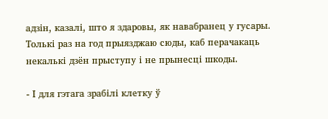адзін, казалі, што я здаровы, як навабранец у гусары. Толькі раз на год прыязджаю сюды, каб перачакаць некалькі дзён прыступу і не прынесці шкоды.

- І для гэтага зрабілі клетку ў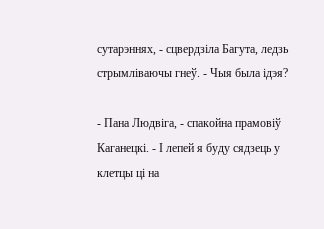сутарэннях, - сцвердзіла Багута, ледзь стрымліваючы гнеў. - Чыя была ідэя?

- Пана Людвіга, - спакойна прамовіў Каганецкі. - І лепей я буду сядзець у клетцы ці на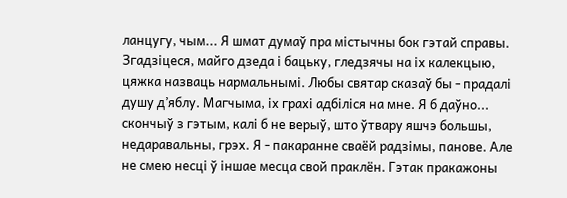ланцугу, чым... Я шмат думаў пра містычны бок гэтай справы. Згадзіцеся, майго дзеда і бацьку, гледзячы на іх калекцыю, цяжка назваць нармальнымі. Любы святар сказаў бы - прадалі душу д’яблу. Магчыма, іх грахі адбіліся на мне. Я б даўно... скончыў з гэтым, калі б не верыў, што ўтвару яшчэ большы, недаравальны, грэх. Я - пакаранне сваёй радзімы, панове. Але не смею несці ў іншае месца свой праклён. Гэтак пракажоны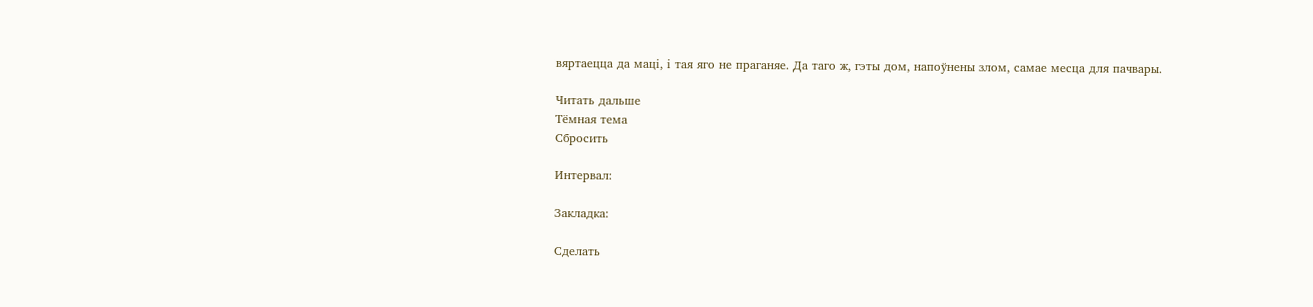вяртаецца да маці, і тая яго не праганяе. Да таго ж, гэты дом, напоўнены злом, самае месца для пачвары.

Читать дальше
Тёмная тема
Сбросить

Интервал:

Закладка:

Сделать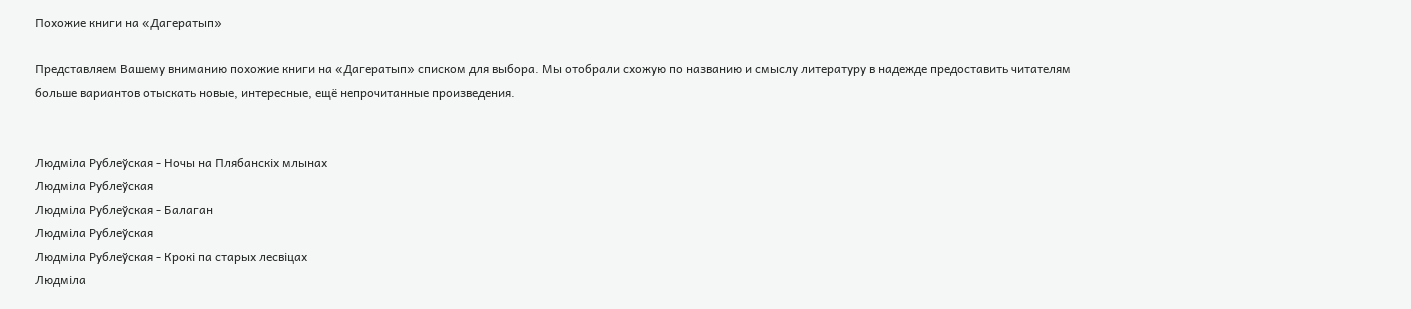Похожие книги на «Дагератып»

Представляем Вашему вниманию похожие книги на «Дагератып» списком для выбора. Мы отобрали схожую по названию и смыслу литературу в надежде предоставить читателям больше вариантов отыскать новые, интересные, ещё непрочитанные произведения.


Людміла Рублеўская - Ночы на Плябанскіх млынах
Людміла Рублеўская
Людміла Рублеўская - Балаган
Людміла Рублеўская
Людміла Рублеўская - Крокі па старых лесвіцах
Людміла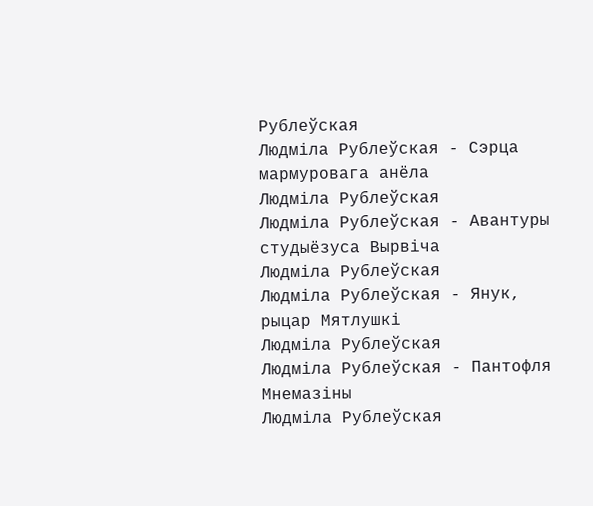Рублеўская
Людміла Рублеўская - Сэрца мармуровага анёла
Людміла Рублеўская
Людміла Рублеўская - Авантуры студыёзуса Вырвіча
Людміла Рублеўская
Людміла Рублеўская - Янук, рыцар Мятлушкі
Людміла Рублеўская
Людміла Рублеўская - Пантофля Мнемазіны
Людміла Рублеўская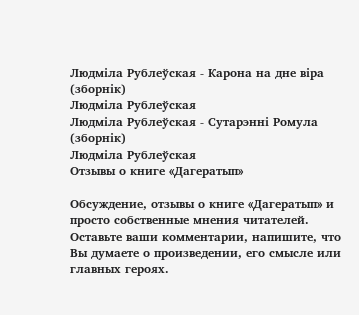Людміла Рублеўская - Карона на дне віра (зборнік)
Людміла Рублеўская
Людміла Рублеўская - Сутарэнні Ромула (зборнік)
Людміла Рублеўская
Отзывы о книге «Дагератып»

Обсуждение, отзывы о книге «Дагератып» и просто собственные мнения читателей. Оставьте ваши комментарии, напишите, что Вы думаете о произведении, его смысле или главных героях.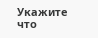Укажите что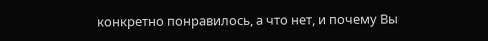конкретно понравилось, а что нет, и почему Вы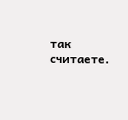так считаете.